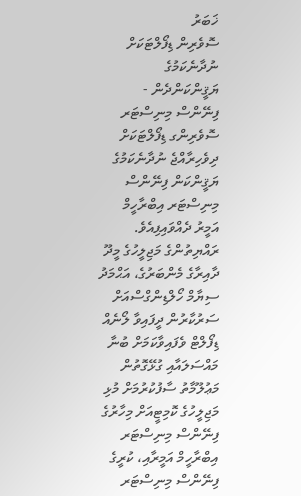ޚަބަރު
ސޮވެރިން ޑިފޯލްޓަކަށް ނުދާނެކަމުގެ ޔަޤީންކަންދެން - ފިނޭންސް މިނިސްޓަރ
ސޮވެރިންގ ޑިފޯލްޓަކަށް ދިވެހިރާއްޖެ ނުދާނެކަމުގެ ޔަޤީންކަން ފިނޭންސް މިނިސްޓަރ އިބްރާހީމް އަމީރު ދެއްވައިފިއެވެ.
ރައްޔިތުންގެ މަޖިލީހުގެ މީދޫ ދާއިރާގެ މެންބަރުގެ، އަޙްމަދު ސިޔާމް ހޯލްޑިންގްސްއަށް ސަރުކާރުން ދީފައިވާ ލޯނެއް ޑިފޯލްޓް ވެފައިވާކަމަށް ބުނާ މައްސަލައާއި ގުޅޭގޮތުން މަޢުލޫމާތު ސާފުކުރުމަށް މުޅި މަޖިލީހުގެ ކޮމިޓީއަށް މިހާރުގެ ފިނޭންސް މިނިސްޓަރ އިބްރާހީމް އަމީރާއި، ކުރީގެ ފިނޭންސް މިނިސްޓަރ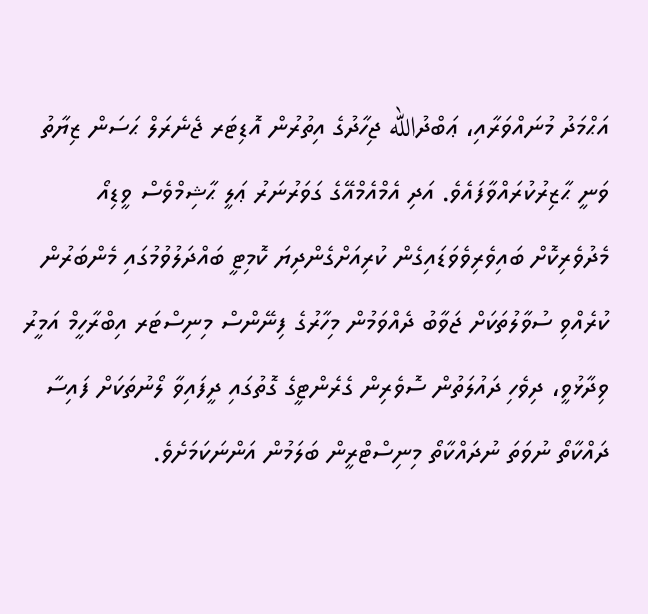އަޙްމަދު މުނައްވަރާއި، ޢަބްދުالله ޖިހާދުގެ އިތުރުން އޮޑިޓަރ ޖެނެރަލް ޙަސަން ޒިޔާތު ވަނީ ޙާޒިރުކުރައްވާފައެވެ. އަދި އެމްއެމްއޭގެ ގަވަރުނަރު ޢަލީ ޙާޝިމްވެސް ވީޑިއޯ މެދުވެރިކޮށް ބައިވެރިވެވަޑައިގެން ކުރިއަށްގެންދިޔަ ކޮމިޓީ ބައްދަލުވުމުގައި މެންބަރުން ކުރެއްވި ސުވާލުތަކަށް ޖަވާބު ދެއްވަމުން މިހާރުގެ ފިނޭންސް މިނިސްޓަރ އިބްރާހީމް އަމީރު ވިދާޅުވީ، ދިވެހި ދައުލަތުން ސޮވެރިން ގެރެންޓީގެ ގޮތުގައި ދީފައިވާ ލޯނުތަކަށް ފައިސާ ދައްކާތޯ ނުވަތަ ނުދައްކާތޯ މިނިސްޓްރީން ބަލަމުން އަންނަކަމަށެވެ.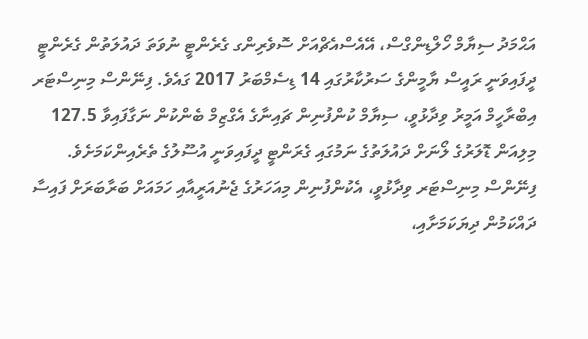އަޙްމަދު ސިޔާމް ހޯލްޑިންގްސް، އޭއެސްއެޗްއަށް ސޮވެރިންގ ގެރެންޓީ ނުވަތަ ދައުލަތުން ގެރެންޓީ ދީފައިވަނީ ރައީސް ޔާމީންގެ ސަރުކާރުގައި 14 ޑިސެމްބަރު 2017 ގައެވެ. ފިނޭންސް މިނިސްޓަރ އިބްރާހީމް އަމީރު ވިދާޅުވީ، ސިޔާމް ކުންފުނިން ޗައިނާގެ އެގްޒިމް ބެންކުން ނަގާފައިވާ 127.5 މިލިއަން ޑޮލަރުގެ ލޯނަށް ދައުލަތުގެ ނަމުގައި ގެރަންޓީ ދީފައިވަނީ އުސޫލުގެ ތެރެއިންކަމަށެވެ.
ފިނޭންސް މިނިސްޓަރ ވިދާޅުވީ، އެކުންފުނިން މިއަހަރުގެ ޖެނުއަރީއާއި ހަމައަށް ބަރާބަރަށް ފައިސާ ދައްކަމުން ދިޔަކަމަށާއި،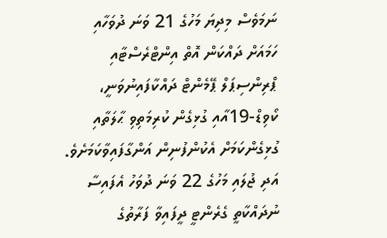ނަމަވެސް މިދިޔަ މަހުގެ 21 ވަނަ ދުވަހާއި ހަމައަށް ދައްކަން އޮތް އިންޓްރެސްޓާއި ޕްރިންސިޕަލް ޕޭމެންޓް ދައްކާފައިނުވަނީ، ކޯވިޑް-19އާއި ގުޅިގެން ކުރިމަތިވި ޙާލަތާއި ގުޅިގެންކަމަށް އެކުންފުނިން އަންގާފައިވާކަމަށެވެ. އަދި ޖުލައި މަހުގެ 22 ވަނަ ދުވަހު އެފައިސާ ނުދައްކާތީ ގެރެންޓީ ދީފައިވާ ފަރާތުގެ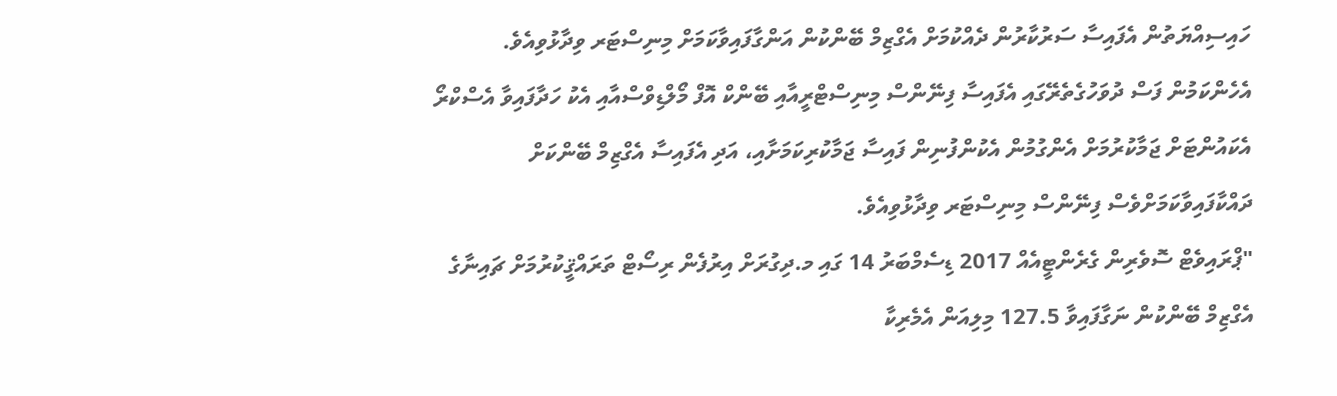ހައިސިއްޔަތުން އެފައިސާ ސަރުކާރުން ދެއްކުމަށް އެގްޒިމް ބޭންކުން އަންގާފައިވާކަމަށް މިނިސްޓަރ ވިދާޅުވިއެވެ. އެހެންކަމުން ފަސް ދުވަހުގެތެރޭގައި އެފައިސާ ފިނޭންސް މިނިސްޓްރީއާއި ބޭންކް އޮފް މޯލްޑިވްސްއާއި އެކު ހަދާފައިވާ އެސްކްރޯ އެކައުންޓަށް ޖަމާކުރުމަށް އެންގުމުން އެކުންފުނިން ފައިސާ ޖަމާކުރިކަމަށާއި، އަދި އެފައިސާ އެގްޒިމް ބޭންކަށް ދައްކާފައިވާކަމަށްވެސް ފިނޭންސް މިނިސްޓަރ ވިދާޅުވިއެވެ.
"ޕްރައިވެޓް ސޮވެރިން ގެރެންޓީއެއް 2017 ޑިސެމްބަރު 14 ގައި މ.ދިގުރަށް އިރުފެން ރިސޯޓް ތަރައްޤީކުރުމަށް ޗައިނާގެ އެގްޒިމް ބޭންކުން ނަގާފައިވާ 127.5 މިލިއަން އެމެރިކާ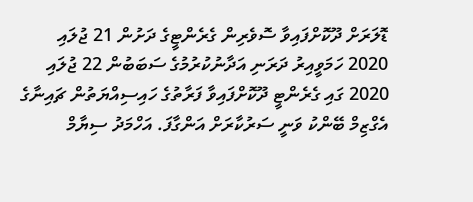ޑޮލަރަށް ދޫކޮށްފައިވާ ސޮވެރިން ގެރެންޓީގެ ދަށުން 21 ޖުލައި 2020 ހަމަވީއިރު ދަރަނި އަދާނުކުރުމުގެ ސަބަބުން 22 ޖުލައި 2020 ގައި ގެރެންޓީ ދޫކޮށްފައިވާ ފަރާތުގެ ހައިސިއްޔަތުން ޗައިނާގެ އެގްޒިމް ބޭންކު ވަނީ ސަރުކާރަށް އަންގާފަ. އަހްމަދު ސިޔާމް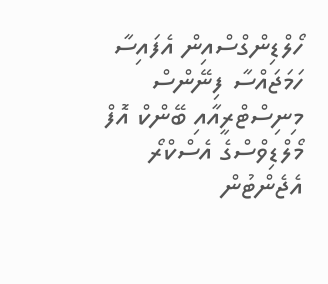ހޯލްޑިންގްސްއިން އެފައިސާ ހަމަޖައްސާ ފިނޭންސް މިނިސްޓްރީއާއި ބޭންކް އޮފް މޯލްޑިވްސްގެ އެސްކްރޯ އެޖެންޓުން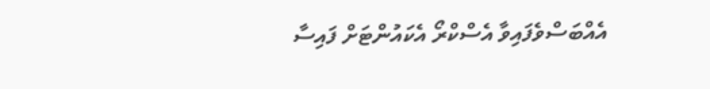އެއްބަސްވެފައިވާ އެސްކްރޯ އެކައުންޓަށް ފައިސާ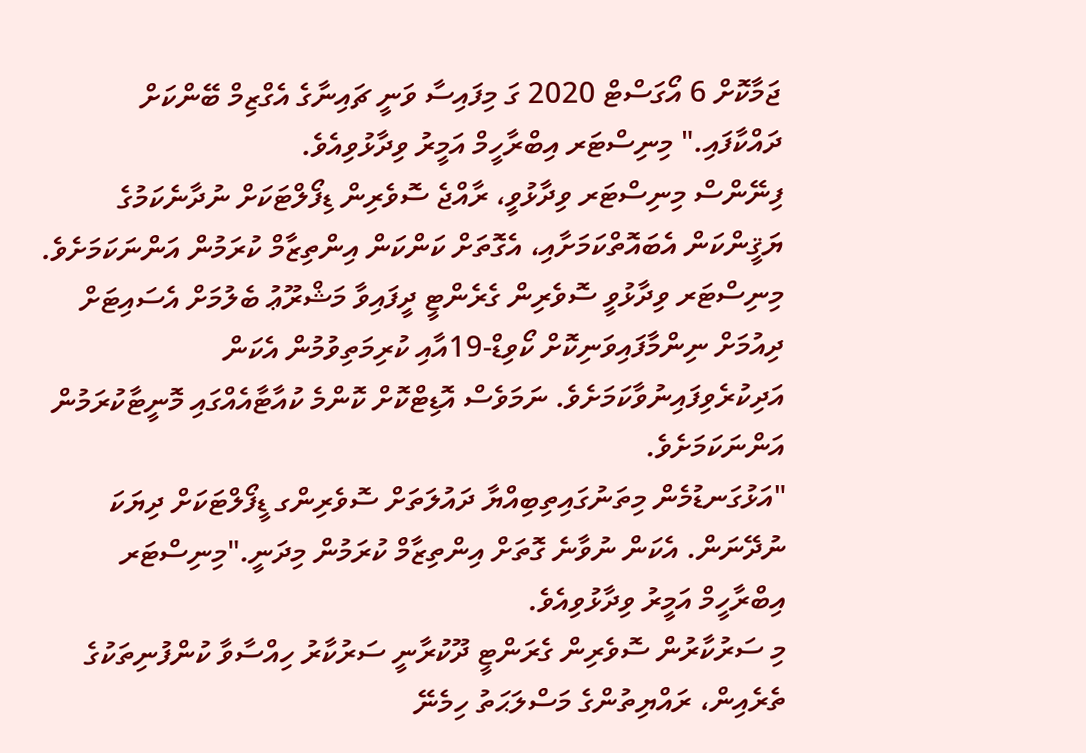ޖަމާކޮށް 6 އޯގަސްޓް 2020 ގަ މިފައިސާ ވަނީ ޗައިނާގެ އެގްޒިމް ބޭންކަށް ދައްކާފައި." މިނިސްޓަރ އިބްރާހީމް އަމީރު ވިދާޅުވިއެވެ.
ފިނޭންސް މިނިސްޓަރ ވިދާޅުވީ، ރާއްޖެ ސޮވެރިން ޑިފޯލްޓަކަށް ނުދާނެކަމުގެ ޔަޤީންކަން އެބައޮތްކަމަށާއި، އެގޮތަށް ކަންކަން އިންތިޒާމް ކުރަމުން އަންނަކަމަށެވެ. މިނިސްޓަރ ވިދާޅުވީ ސޮވެރިން ގެރެންޓީ ދީފައިވާ މަޝްރޫޢު ބެލުމަށް އެސައިޓަށް ދިއުމަށް ނިންމާފައިވަނިކޮށް ކޯވިޑް-19އާއި ކުރިމަތިވުމުން އެކަން އަދިކުރެވިފައިނުވާކަމަށެވެ. ނަމަވެސް އޮޑިޓްކޮށް ކޮންމެ ކުއާޓާއެއްގައި މޮނީޓާކުރަމުން އަންނަކަމަށެވެ.
"އަޅުގަނޑުމެން މިތަނުގައިތިބިއްޔާ ދައުލަތަށް ސޮވެރިންގ ޑީފޯލްޓަކަށް ދިޔަކަ ނުދޭނަން. އެކަން ނުވާނެ ގޮތަށް އިންތިޒާމް ކުރަމުން މިދަނީ."މިނިސްޓަރ އިބްރާހީމް އަމީރު ވިދާޅުވިއެވެ.
މި ސަރުކާރުން ސޮވެރިން ގެރަންޓީ ދޫކުރާނީ ސަރުކާރު ހިއްސާވާ ކުންފުނިތަކުގެ ތެރެއިން، ރައްޔިތުންގެ މަސްލަޙަތު ހިމެނޭ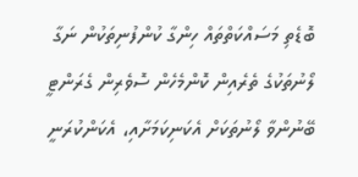ބޮޑެތި މަސައްކަތްތައް ހިންގާ ކުންފުނިތަކުން ނަގާ ލޯނުތަކުގެ ތެރެއިން ކޮންމެހެން ސޮވެރިން ގެރަންޓީ ބޭނުންވާ ލޯނުތަކަށް އެކަނިކަމަށާއި، އެކަންކުރަނީ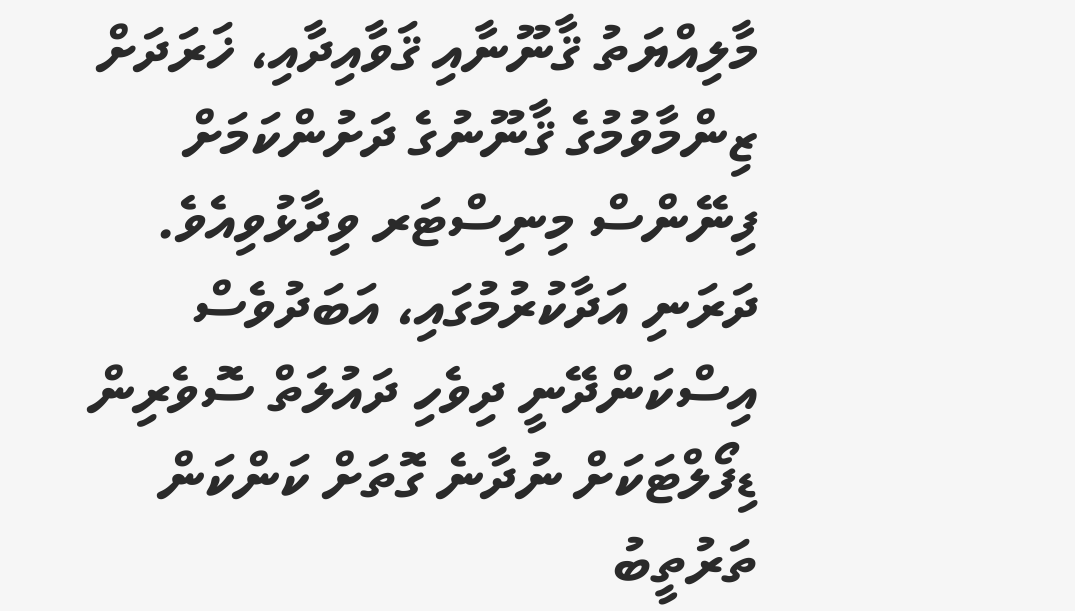މާލިއްޔަތު ޤާނޫނާއި ޤަވާއިދާއި، ޚަރަދަށް ޒިންމާވުމުގެ ޤާނޫނުގެ ދަށުންކަމަށް ފިނޭންސް މިނިސްޓަރ ވިދާޅުވިއެވެ. ދަރަނި އަދާކުރުމުގައި، އަބަދުވެސް އިސްކަންދޭނީ ދިވެހި ދައުލަތް ސޮވެރިން ޑިފޯލްޓަކަށް ނުދާނެ ގޮތަށް ކަންކަން ތަރުތީބު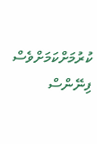ކުރުމަށްކަމަށްވެސް ފިނޭންސް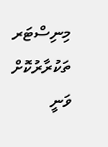މިނިސްޓަރ ތަކުރާރުކޮށް ވަނީ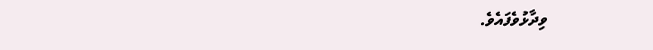ވިދާޅުވެފައެވެ.